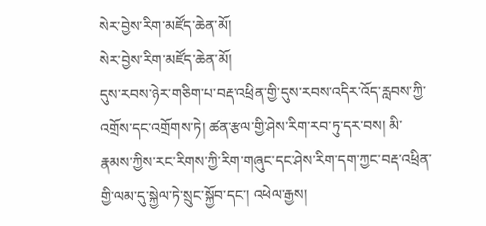སེར་བྱེས་རིག་མཛོད་ཆེན་མོ།
སེར་བྱེས་རིག་མཛོད་ཆེན་མོ།
དུས་རབས་ཉེར་གཅིག་པ་བརྡ་འཕྲིན་གྱི་དུས་རབས་འདིར་འོད་རླབས་ཀྱི་འགྲོས་དང་འགྲོགས་ཏེ། ཚན་རྩལ་གྱི་ཤེས་རིག་རབ་ཏུ་དར་བས། མི་རྣམས་ཀྱིས་རང་རིགས་ཀྱི་རིག་གཞུང་དང་ཤེས་རིག་དག་ཀྱང་བརྡ་འཕྲིན་གྱི་ལམ་དུ་སྐྱེལ་ཏེ་སྲུང་སྐྱོབ་དང་། འཕེལ་རྒྱས།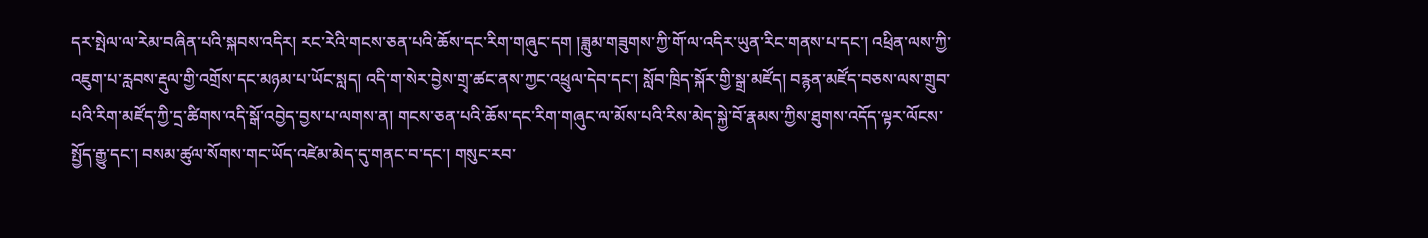དར་སྤེལ་ལ་རེམ་བཞིན་པའི་སྐབས་འདིར། རང་རེའི་གངས་ཅན་པའི་ཆོས་དང་རིག་གཞུང་དག །ཟླུམ་གཟུགས་ཀྱི་གོ་ལ་འདིར་ཡུན་རིང་གནས་པ་དང་། འཕྲིན་ལས་ཀྱི་འཇུག་པ་རླབས་རྡུལ་གྱི་འགྲོས་དང་མཉམ་པ་ཡོང་སླད། འདི་ག་སེར་བྱེས་གྲྭ་ཚང་ནས་ཀྱང་འཕྲུལ་དེབ་དང་། སློབ་ཁྲིད་སྐོར་གྱི་སྒྲ་མཛོད། བརྙན་མཛོད་བཅས་ལས་གྲུབ་པའི་རིག་མཛོད་ཀྱི་དྲ་ཚིགས་འདི་སྒོ་འབྱེད་བྱས་པ་ལགས་ན། གངས་ཅན་པའི་ཆོས་དང་རིག་གཞུང་ལ་མོས་པའི་རིས་མེད་སྐྱེ་བོ་རྣམས་ཀྱིས་ཐུགས་འདོད་ལྟར་ལོངས་སྤྱོད་རྒྱུ་དང་། བསམ་ཚུལ་སོགས་གང་ཡོད་འཛེམ་མེད་དུ་གནང་བ་དང་། གསུང་རབ་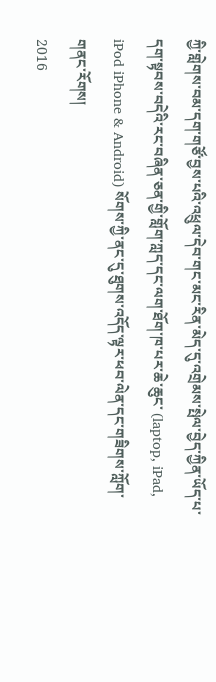ཀྱི་གླེགས་བམ་དག་གཙོ་བྱས་པའི་འཕྲུལ་དེབ་གང་མང་རིན་མེད་དུ་འགྲེམས་སྤེལ་བྱེད་ཀྱིན་ཡོད་པ་དག་སྟབས་བདེའི་རང་བཞིན་ཅན་གྱི་གློག་ཀླད་དང་ལག་ཐོག་ཁ་པར་ཆེ་ཆུང་ (laptop, iPad, iPod iPhone & Android) སོགས་ཀྱི་ནང་དུ་ཐུགས་འདོད་ལྟར་ཕབ་ལེན་དང་གཟིགས་ཀློག་གནང་རོགས།
2016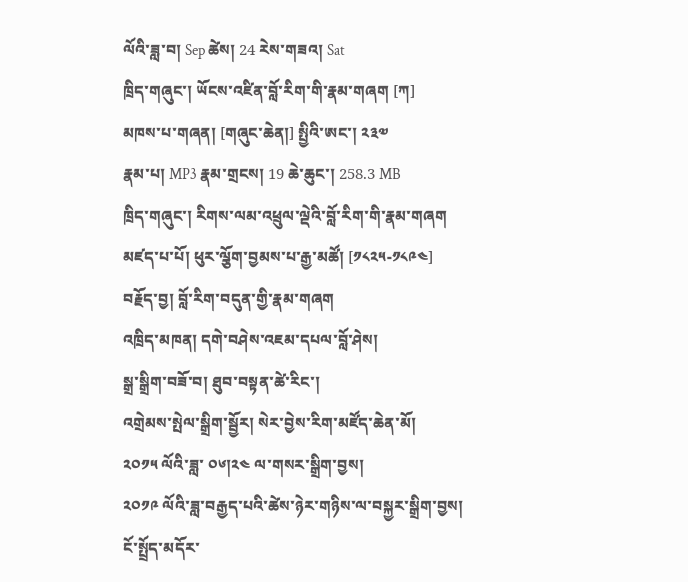ལོའི་ཟླ་བ། Sep ཚེས། 24 རེས་གཟའ། Sat
ཁྲིད་གཞུང་། ཡོངས་འཛིན་བློ་རིག་གི་རྣམ་གཞག [ཀ]
མཁས་པ་གཞན། [གཞུང་ཆེན།] སྤྱིའི་ཨང་། ༢༣༧
རྣམ་པ། MP3 རྣམ་གྲངས། 19 ཆེ་ཆུང་། 258.3 MB
ཁྲིད་གཞུང་། རིགས་ལམ་འཕྲུལ་ལྡེའི་བློ་རིག་གི་རྣམ་གཞག
མཛད་པ་པོ། ཕུར་ལྕོག་བྱམས་པ་རྒྱ་མཚོ། [༡༨༢༥-༡༨༩༤]
བརྗོད་བྱ། བློ་རིག་བདུན་གྱི་རྣམ་གཞག
འཁྲིད་མཁན། དགེ་བཤེས་འཇམ་དཔལ་བློ་ཤེས།
སྒྲ་སྒྲིག་བཟོ་བ། ཐུབ་བསྟན་ཚེ་རིང་།
འགྲེམས་སྤེལ་སྒྲིག་སྦྱོར། སེར་བྱེས་རིག་མཛོད་ཆེན་མོ།
༢༠༡༥ ལོའི་ཟླ་ ༠༦།༢༤ ལ་གསར་སྒྲིག་བྱས།
༢༠༡༩ ལོའི་ཟླ་བརྒྱད་པའི་ཚེས་ཉེར་གཉིས་ལ་བསྐྱར་སྒྲིག་བྱས།
ངོ་སྤྲོད་མདོར་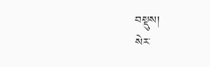བསྡུས།
སེར་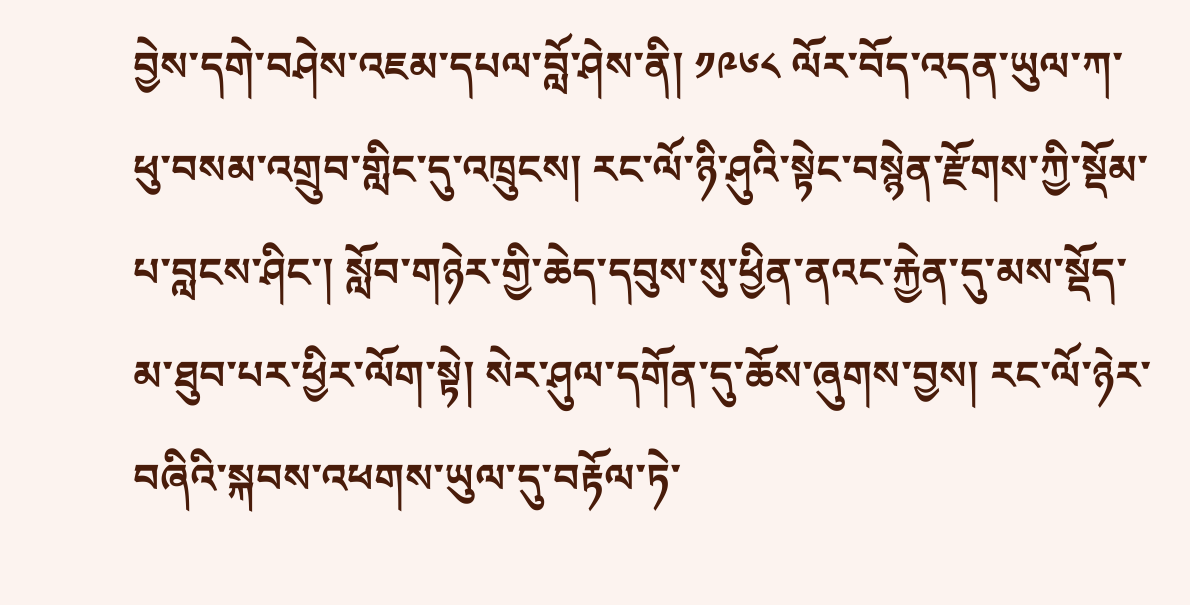བྱེས་དགེ་བཤེས་འཇམ་དཔལ་བློ་ཤེས་ནི། ༡༩༦༨ ལོར་བོད་འདན་ཡུལ་ཀ་ཕུ་བསམ་འགྲུབ་གླིང་དུ་འཁྲུངས། རང་ལོ་ཉི་ཤུའི་སྟེང་བསྙེན་རྫོགས་ཀྱི་སྡོམ་པ་བླངས་ཤིང་། སློབ་གཉེར་གྱི་ཆེད་དབུས་སུ་ཕྱིན་ནའང་རྐྱེན་དུ་མས་སྡོད་མ་ཐུབ་པར་ཕྱིར་ལོག་སྟེ། སེར་ཤུལ་དགོན་དུ་ཆོས་ཞུགས་བྱས། རང་ལོ་ཉེར་བཞིའི་སྐབས་འཕགས་ཡུལ་དུ་བརྟོལ་ཏེ་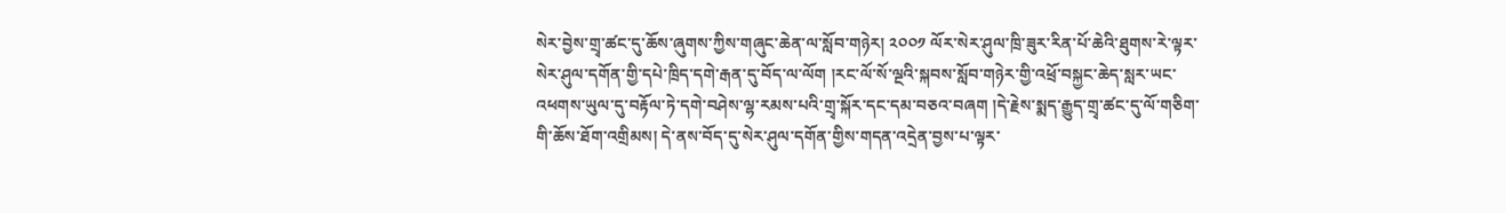སེར་བྱེས་གྲྭ་ཚང་དུ་ཆོས་ཞུགས་ཀྱིས་གཞུང་ཆེན་ལ་སློབ་གཉེར། ༢༠༠༡ ལོར་སེར་ཤུལ་ཁྲི་ཟུར་རིན་པོ་ཆེའི་ཐུགས་རེ་ལྟར་སེར་ཤུལ་དགོན་གྱི་དཔེ་ཁྲིད་དགེ་རྒན་དུ་བོད་ལ་ལོག །རང་ལོ་སོ་ལྔའི་སྐབས་སློབ་གཉེར་གྱི་འཕྲོ་བསྐྱང་ཆེད་སླར་ཡང་འཕགས་ཡུལ་དུ་བརྟོལ་ཏེ་དགེ་བཤེས་ལྷ་རམས་པའི་གྲྭ་སྐོར་དང་དམ་བཅའ་བཞག །དེ་རྗེས་སྨད་རྒྱུད་གྲྭ་ཚང་དུ་ལོ་གཅིག་གི་ཆོས་ཐོག་འགྲིམས། དེ་ནས་བོད་དུ་སེར་ཤུལ་དགོན་གྱིས་གདན་འདྲེན་བྱས་པ་ལྟར་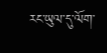རང་ཡུལ་དུ་ལོག་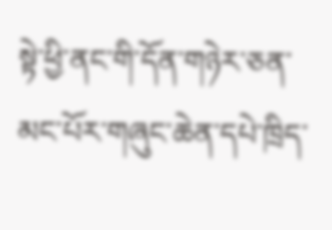སྟེ་ཕྱི་ནང་གི་དོན་གཉེར་ཅན་མང་པོར་གཞུང་ཆེན་དཔེ་ཁྲིད་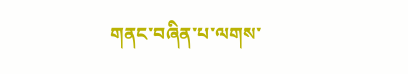གནང་བཞིན་པ་ལགས་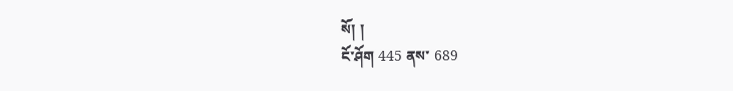སོ། །
ངོ་ཤོག 445 ནས་ 689